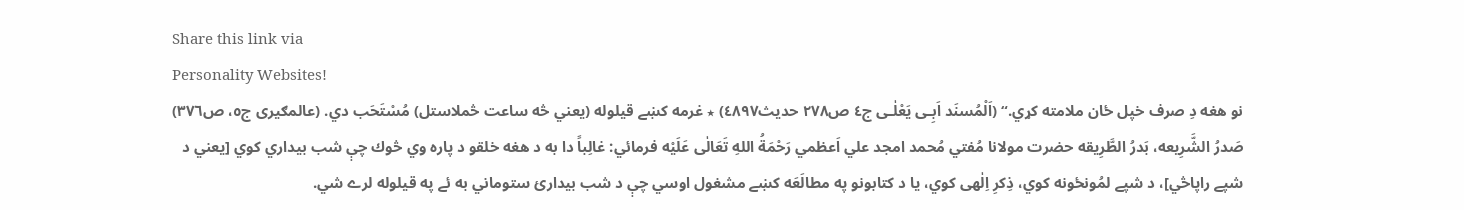Share this link via
Personality Websites!
نو هغه دِ صرف خپل ځان ملامته كړي.“ (اَلْمُسنَد اَبِـى يَعْلٰـى ج٤ ص٢٧٨ حديث٤٨٩٧) ٭ غرمه كښے قيلوله (يعني څه ساعت څملاستل) مُسْتَحَب دي. (عالمګيرى ج٥، ص٣٧٦)
صَدرُ الشَّرِيعه، بَدرُ الطَّرِيقه حضرت مولانا مُفتي مُحمد امجد علي اَعظمي رَحْمَةُ اللهِ تَعَالٰی عَلَيْه فرمائي: غالِباً دا به د هغه خلقو د پاره وي څوك چې شب بيداري كوي [يعني د شپے راپاڅي]، د شپے لمُونځونه كوي، ذِكرِ اِلٰهى كوي، يا د كتابونو په مطالَعَه كښے مشغول اوسي چې د شب بيدارئ ستوماني به ئے په قيلوله لرے شي.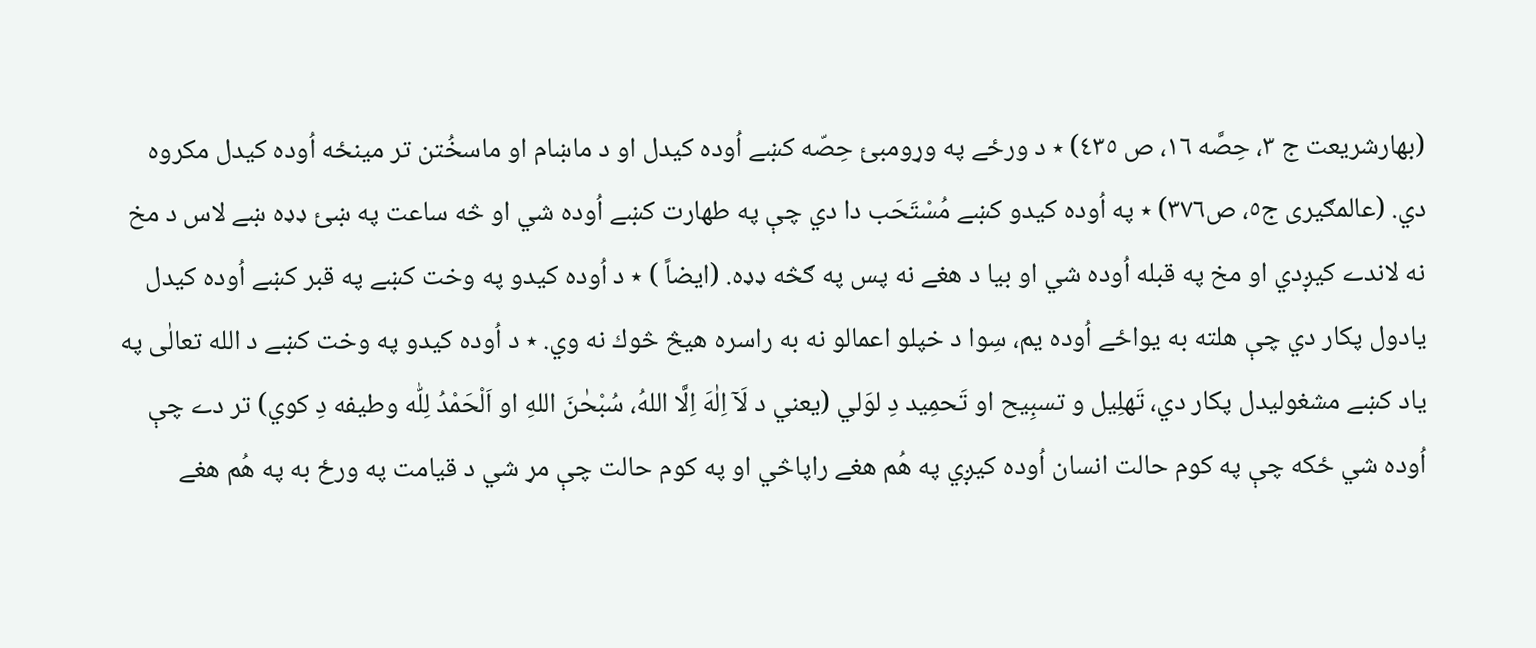(بهارشريعت ج ٣، حِصَّه ١٦، ص ٤٣٥) ٭ د ورځے په وړومبئ حِصّه كښے اُوده كيدل او د ماښام او ماسخُتن تر مينځه اُوده كيدل مكروه دي. (عالمګيرى ج٥، ص٣٧٦) ٭ په اُوده كيدو كښے مُسْتَحَب دا دي چې په طهارت كښے اُوده شي او څه ساعت په ښئ ډډه ښے لاس د مخ نه لاندے كيږدي او مخ په قبله اُوده شي او بيا د هغے نه پس په ګڅه ډډه. (ايضاً ) ٭ د اُوده كيدو په وخت كښے په قبر كښے اُوده كيدل يادول پكار دي چې هلته به يواځے اُوده يم، سِوا د خپلو اعمالو نه به راسره هيڅ څوك نه وي. ٭ د اُوده كيدو په وخت كښے د الله تعالٰى په ياد كښے مشغوليدل پكار دي، تَهلِيل و تسبِيح او تَحمِيد دِ لوَلي (يعني د لَآ اِلٰهَ اِلَّا اللهُ، سُبْحٰنَ اللهِ او اَلْحَمْدُ لِلّٰه وطيفه دِ كوي) تر دے چې اُوده شي ځكه چې په كوم حالت انسان اُوده كيږي په هُم هغے راپاڅي او په كوم حالت چې مړ شي د قيامت په ورځ به په هُم هغے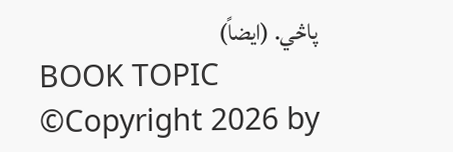پاڅي. (ايضاً)
BOOK TOPIC
©Copyright 2026 by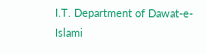I.T. Department of Dawat-e-Islami